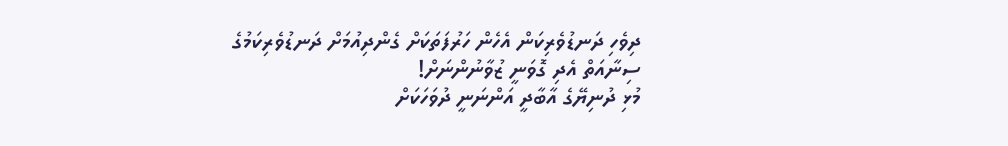ދިވެހި ދަނޑުވެރިކަން އެހެން ހަރުފަތަކަށް ގެންދިއުމަށް ދަނޑުވެރިކަމުގެ ސިނާއަތް އެދި ގޮވަނީ ޒުވާނުންނަށް!
މުޅި ދުނިޔޭގެ އާބާދީ އަންނަނީ ދުވަހަކަށް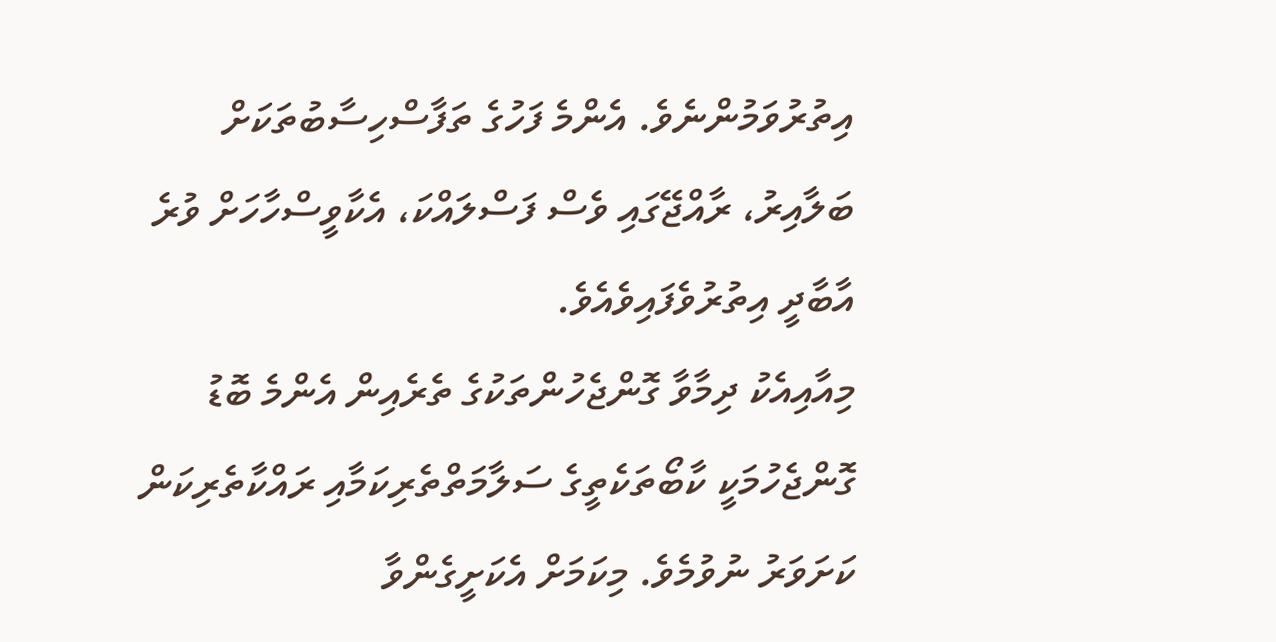އިތުރުވަމުންނެވެ. އެންމެ ފަހުގެ ތަފާސްހިސާބުތަކަށް ބަލާއިރު، ރާއްޖޭގައި ވެސް ފަސްލައްކަ، އެކާވީސްހާހަށް ވުރެ އާބާދީ އިތުރުވެފައިވެއެވެ.
މިއާއިއެކު ދިމާވާ ގޮންޖެހުންތަކުގެ ތެރެއިން އެންމެ ބޮޑު ގޮންޖެހުމަކީ ކާބޯތަކެތީގެ ސަލާމަތްތެރިކަމާއި ރައްކާތެރިކަން ކަށަވަރު ނުވުމެވެ. މިކަމަށް އެކަށީގެންވާ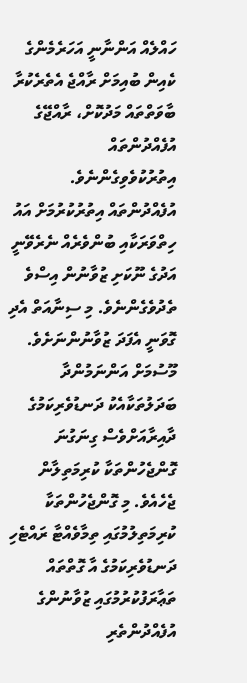ހައްލެއް އަންނާނީ އަހަރެމެންގެ ކެއިން ބުއިމަށް ރާއްޖެ އެތެރެކުރާ ބާވަތްތައް މަދުކޮށް، ރާއްޖޭގެ އުފެއްދުންތައް އިތުރުކުވެވިގެންނެވެ. އުފެއްދުންތައް އިތުރުކުރުމަށް އައު ހިތްވަރަކާއި ބުންވެރެއް ނެރެވޭނީ އަދުގެ ނޫކަށި ޒުވާނުން އިސްވެ ތެދުވެގެންނެވެ. މި ސިނާއަތް އެދި ގޮވަނީ އެފަދަ ޒުވާނުންނަށެވެ.
މޫސުމަށް އަންނަމުންދާ ބަދަލުތަކާއެކު ދަނޑުވެރިކަމުގެ ދާއިރާއަށްވެސް ގިނަގުނަ ގޮންޖެހުންތަކާ ކުރިމަތިލާން ޖެހެއެވެ. މި ގޮންޖެހުންތަކާ ކުރިމަތިލުމުގައި ތިމާވެއްޓާ ރައްޓެހި ދަނޑުވެރިކަމުގެ އާ ގޮތްތައް ތަޢާރަފުކުރުމުގައި ޒުވާނުންގެ އުފެއްދުންތެރި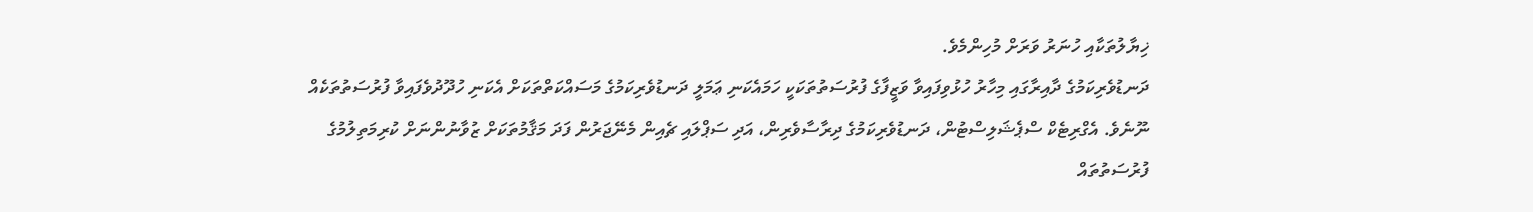ޚިޔާލުތަކާއި ހުނަރު ވަރަށް މުހިންމެވެ.
ދަނޑުވެރިކަމުގެ ދާއިރާގައި މިހާރު ހުޅުވިފައިވާ ވަޒީފާގެ ފުރުސަތުތަކަކީ ހަމައެކަނި ޢަމަލީ ދަނޑުވެރިކަމުގެ މަސައްކަތްތަކަށް އެކަނި ހުދޫދުވެފައިވާ ފުރުސަތުތަކެއް ނޫނެވެ. އެގްރިޓެކް ސްޕެޝަލިސްޓުން، ދަނޑުވެރިކަމުގެ ދިރާސާވެރިން، އަދި ސަޕްލައި ޗެއިން މެނޭޖަރުން ފަދަ މަޤާމުތަކަށް ޒުވާނުންނަށް ކުރިމަތިލުމުގެ ފުރުސަތުތައް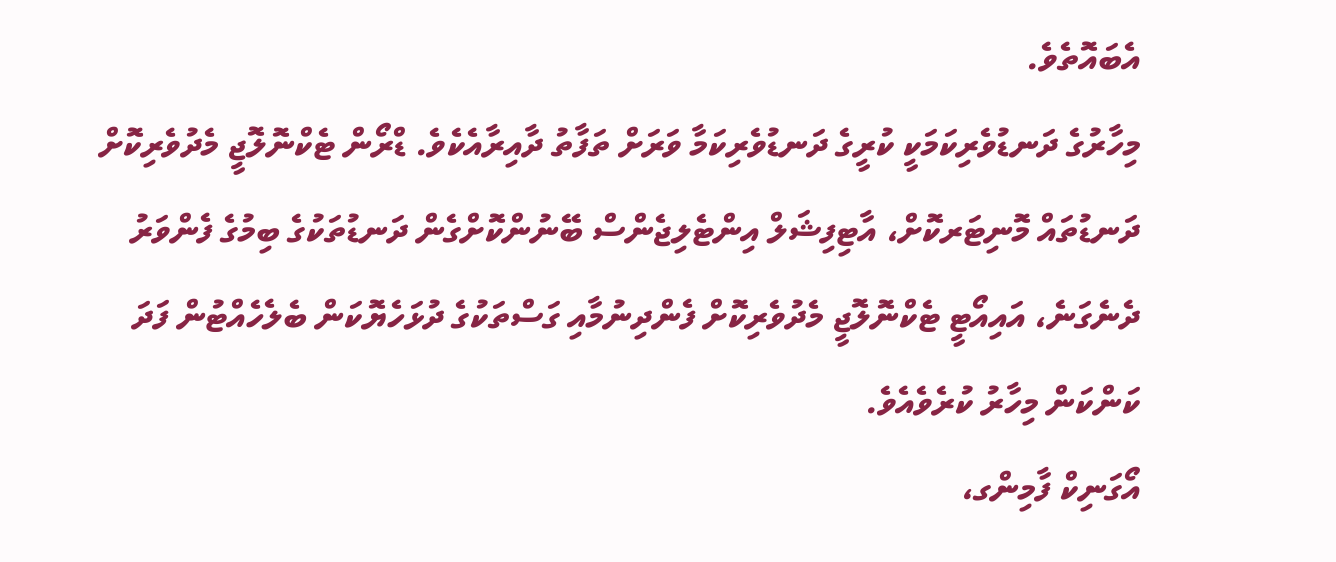އެބައޮތެވެ.
މިހާރުގެ ދަނޑުވެރިކަމަކީ ކުރީގެ ދަނޑުވެރިކަމާ ވަރަށް ތަފާތު ދާއިރާއެކެވެ. ޑްރޯން ޓެކްނޮލޮޖީ މެދުވެރިކޮށް ދަނޑުތައް މޮނިޓަރކޮށް، އާޓިފިޝަލް އިންޓެލިޖެންސް ބޭނުންކޮށްގެން ދަނޑުތަކުގެ ބިމުގެ ފެންވަރު ދެނެގަނެ، އައިއޯޓީ ޓެކްނޮލޮޖީ މެދުވެރިކޮށް ފެންދިނުމާއި ގަސްތަކުގެ ދުޅަހެޔޮކަން ބެލެހެއްޓުން ފަދަ ކަންކަން މިހާރު ކުރެވެއެވެ.
އޯގަނިކް ފާމިންގ،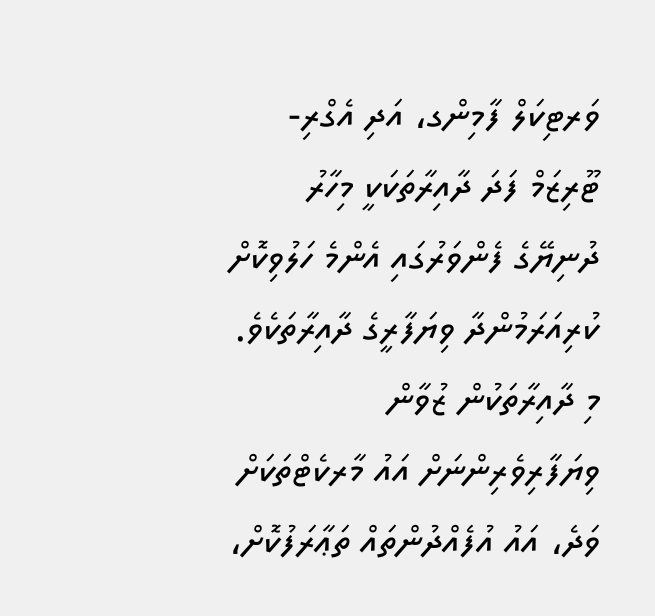ވަރޓިކަލް ފާމިންގ، އަދި އެގްރި-ޓޫރިޒަމް ފަދަ ދާއިރާތަކަކީ މިހާރު ދުނިޔޭގެ ފެންވަރުގައި އެންމެ ހަލުވިކޮށް ކުރިއަރަމުންދާ ވިޔަފާރީގެ ދާއިރާތަކެވެ. މި ދާއިރާތަކުން ޒުވާން ވިޔަފާރިވެރިންނަށް އައު މާރކެޓްތަކަށް ވަދެ، އައު އުފެއްދުންތައް ތަޢާރަފުކޮށް،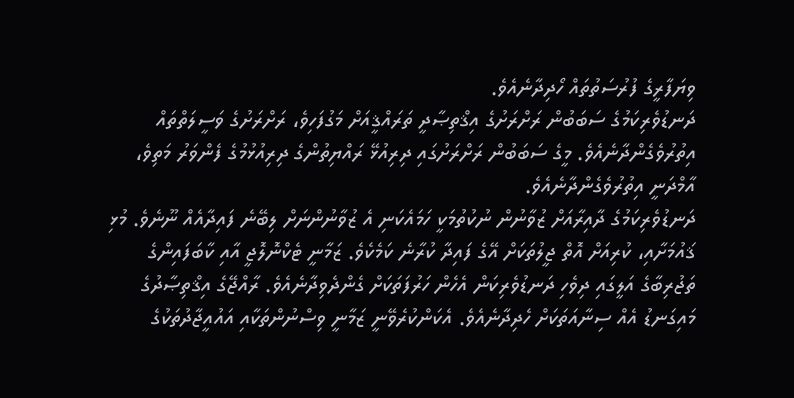ވިޔަފާރީގެ ފުރުސަތުތައް ހޯދިދާނެއެވެ.
ދަނޑުވެރިކަމުގެ ސަބަބުން ރަށްރަށުގެ އިޤްތިޞާދީ ތަރައްޤީއަށް މަގުފަހިވެ، ރަށްރަށުގެ ވަސީލަތްތައް އިތުރުވެގެންދާނެއެވެ. މީގެ ސަބަބުން ރަށްރަށުގައި ދިރިއުޅޭ ރައްޔިތުންގެ ދިރިއުޅުމުގެ ފެންވަރު މަތިވެ، އާމްދަނީ އިތުރުވެގެންދާނެއެވެ.
ދަނޑުވެރިކަމުގެ ދާއިރާއަށް ޒުވާނުން ނުކުތުމަކީ ހަމައެކަނި އެ ޒުވާނުންނަށް ލިބޭނެ ފައިދާއެއް ނޫނެވެ. މުޅި ޤައުމަށާއި، ކުރިއަށް އޮތް ޖީލުތަކަށް އޭގެ ފައިދާ ކުރާނެ ކަމެކެވެ. ޒަމާނީ ޓެކްނޮލޮޖީ އާއި ކާބަފައިންގެ ތަޖުރިބާގެ އަލީގައި ދިވެހި ދަނޑުވެރިކަން އެހެން ހަރުފަތަކަށް ގެންދެވިދާނެއެވެ. ރާއްޖޭގެ އިޤްތިޞާދުގެ މައިގަނޑު އެއް ސިނާއަތަކަށް ހެދިދާނެއެވެ. އެކަންކުރެވޭނީ ޒަމާނީ ވިސްނުންތަކާއި އައުއީޖާދުތަކުގެ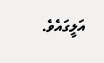އަލީގައެވެ.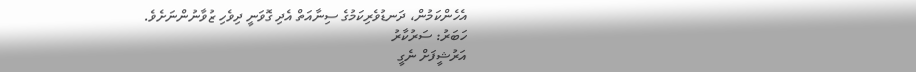އެހެންކަމުން، ދަނޑުވެރިކަމުގެ ސިނާއަތް އެދި ގޮވަނީ ދިވެހި ޒުވާނުންނަށެވެ.
ހަބަރު: ސަރުކާރު
އަރުޝީފަށް ނެގީ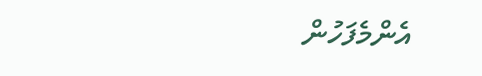އެންމެފަހުން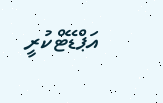އަޕްޑޭޓްކުރީ